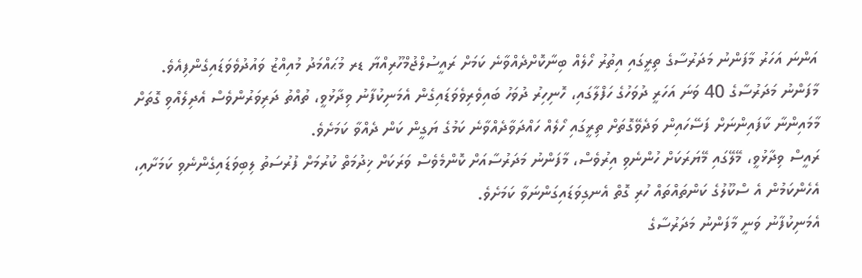އަންނަ އަހަރު މާފަންނު މަދަރުސާގެ ތިރީގައި އިތުރު ހޯލެއް ބިނާކޮށްދެއްވާނެ ކަމަށް ރައީސުލްޖުމްހޫރިއްޔާ ޑރ މުޙައްމަދު މުއިއްޒު ވައުދުވެވަޑައިގެންފިއެވެ.
މާފަންނު މަދަރުސާގެ 40 ވަނަ އަހަރީ ދުވަހުގެ ހަފްލާގައި، ހޮނިހިރު ދުވަހު ބައިވެރިވެވަޑައިގެން އެމަނިކުފާނު ވިދާޅުވީ، ތުއްތު ދަރިވަރުންވެސް އެދިލެއްވި ގޮތަށް މާމައިންނާ ކާފައިންނަށް ފަސޭހައިން ވަދެވޭގޮތަށް ތިރީގައި ހޯލެއް ހައްދަވާދެއްވާނެ ކަމުގެ ޔަގީން ކަން ދެއްވާ ކަމަށެވެ.
ރައީސް ވިދާޅުވީ، މޭލޭގައި މޭޔަރަކަށް ހުންނެވި އިރުވެސް، މާފަންނު މަދަރުސާއަށް ކޮންމެވެސް ވަރަކަށް ޚިދުމަތް ކުރުމަށް ފުރުސަތު ލިބިވަޑައިގެންނެވި ކަމަށާއި، އެހެންކަމުން އެ ސްކޫލުގެ ކަންތައްތައް ހުރި ގޮތް އެނގިވަޑައިގަންނަވާ ކަމަށެވެ.
އެމަނިކުފާނު ވަނީ މާފަންނު މަދަރުސާގެ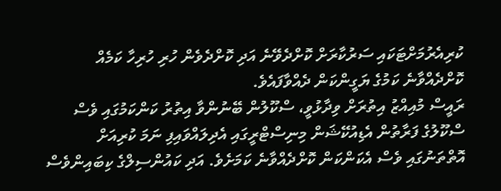ކުރިއެރުމަށްޓަކައި ސަރުކާރަށް ކޮށްދެވޭނެ އަދި ކޮށްދެވެން ހުރި ހުރިހާ ކަމެއް ކޮށްދެއްވާނެ ކަމުގެ ޔަގީންކަން ދެއްވާފައެވެ.
ރައީސް މުއިއްޒު އިތުރަށް ވިދާޅުވީ، ސްކޫލުން ބޭނުންވާ އިތުރު ކަންކަމުގައި ވެސް ސްކޫލުގެ ފަރާތުން އެޑިއުކޭޝަން މިނިސްޓްރީގައި އެދިލައްވައިފި ނަމަ ކުރިއަށް އޮތްތަނުގައި ވެސް އެކަންކަން ކޮށްދެއްވާނެ ކަމަށެވެ. އަދި ކައުންސިލްގެ ކިބައިންވެސް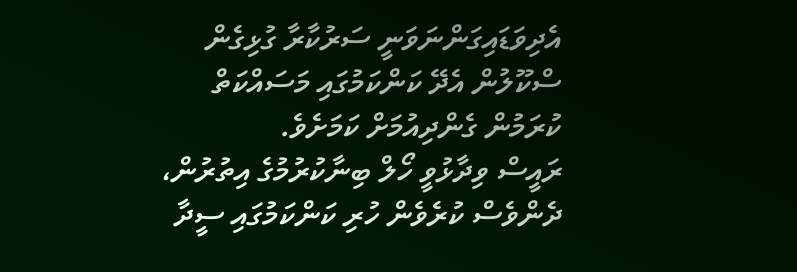އެދިވަޑައިގަންނަވަނީ ސަރުކާރާ ގުޅިގެން ސްކޫލުން އެދޭ ކަންކަމުގައި މަސައްކަތް ކުރަމުން ގެންދިއުމަށް ކަމަށެވެ.
ރައީސް ވިދާޅުވީ ހޯލް ބިނާކުރުމުގެ އިތުރުން، ދެންވެސް ކުރެވެން ހުރި ކަންކަމުގައި ސީދާ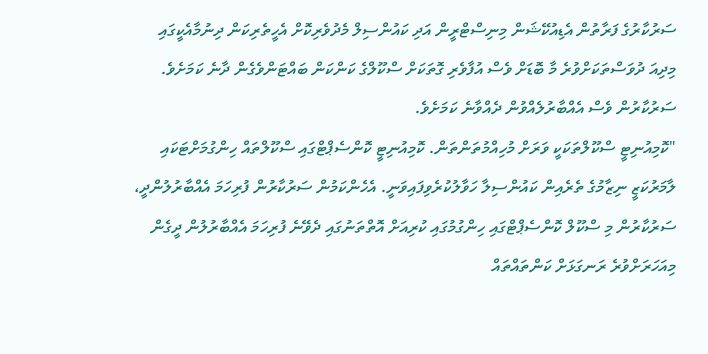ސަރުކާރުގެ ފަރާތުން އެޑިއުކޭޝަން މިނިސްޓްރީން އަދި ކައުންސިލް މެދުވެރިކޮށް އެހީތެރިކަން ދިނުމާއެކީގައި މިދިއަ ދުވަސްތަކަށްވުރެ މާ ބޮޑަށް ވެސް އުފާވެރި ގޮތަކަށް ސްކޫލްގެ ކަންކަން ބައްޓަންވެގެން ދާނެ ކަމަށެވެ. ސަރުކާރުން ވެސް އެއްބާރުލެއްވުން ދެއްވާނެ ކަމަށެވެ.
"ކޮމިއުނިޓީ ސްކޫލްތަކަކީ ވަރަށް މުހިއްމުތަންތަން. ކޮމިއުނިޓީ ކޮންސެޕްޓްގައި ސްކޫލްތައް ހިންގުމަށްޓަކައި ލާމަރުކަޒީ ނިޒާމުގެ ތެރެއިން ކައުންސިލާ ހަވާލުކުރެވިފައިވަނީ. އެހެންކަމުން ސަރުކާރުން ފުރިހަމަ އެއްބާރުލުންދީ، ސަރުކާރުން މި ސްކޫލް ކޮންސެޕްޓްގައި ހިންގުމުގައި ކުރިއަށް އޮތްތަނުގައި ދެވޭނެ ފުރިހަމަ އެއްބާރުލުން ދީގެން މިއަހަރަށްވުރެ ރަނގަޅަށް ކަންތައްތައް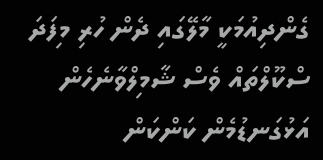ގެންދިއުމަކީ މާލޭގައި ދެން ހުރި މިފަދަ ސްކޫލްތައް ވެސް ޝާމިލްވާނެހެން އަޅުގަނޑުމެން ކަންކަން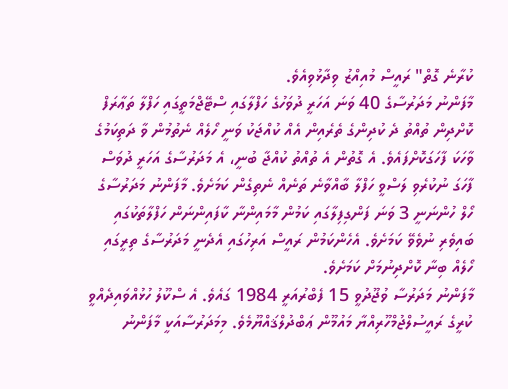ކުރާނެ ގޮތް" ރައީސް މުއިއްޒު ވިދާޅުވިއެވެ.
މާފަންނު މަދަރުސާގެ 40 ވަނަ އަހަރީ ދުވަހުގެ ހަފްލާގައި ސްޓޭޖްމަތީގައި ހަފްލާ ތަޢާރަފް ކޮށްދިން ތުއްތު ދެ ކުދިންގެ ތެރެއިން އެއް ކުއްޖަކު ވަނީ ހޯލެއް ނެތުމުން ވާ ދަތިކަމުގެ ވާހަކަ ފާހަގަކޮށްފައެވެ. އެ ގޮތުން އެ ތުއްތު ކުއްޖާ ބުނީ، އެ މަދަރުސާގެ އަހަރީ ދުވަސް ފާހަގަ ނުކުރެވި ލަސްވީ ހަފްލާ ބާއްވާނެ ތަނެއް ނެތިގެން ކަމަށެވެ. މާފަންނު މަދަރުސާގެ ހޯލް ހުންނަނީ 3 ވަނަ ފަންގިފިލާގައި ކަމުން މާމައިންނާ ކާފައިންނަން ހަފްލާތަކުގައި ބައިވެރި ނުވެވޭ ކަމަށެވެ. އެހެންކަމުން ރައީސް އަރިހުގައި އެދެނީ މަދަރުސާގެ ތިރީގައި ހޯލެއް ބިނާ ކޮށްދިނުމަށް ކަމަށެވެ.
މާފަންނު މަދަރުސާ ވުޖޫދުވީ 15 ފެބްރުއަރީ 1984 ގައެވެ. އެ ސްކޫލު ހުޅުއްވައިދެއްވީ ކުރީގެ ރައީސުލްޖުމްހޫރިއްޔާ މައުމޫން ޢަބްދުލްޤައްޔޫމެވެ. މިމަދަރުސާއަކީ މާފަންނު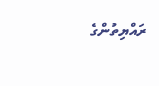ރައްޔިތުންގެ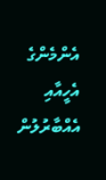އެންމެންގެ އެހީއާއި އެއްބާރުލުން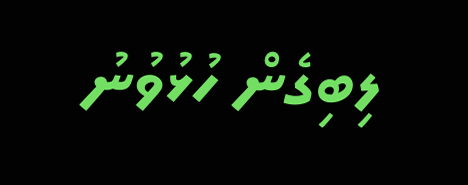ލިބިގެން ހުޅުވުނު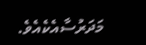މަދަރުސާއެކެއެވެ.